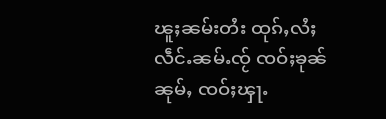ၽူႈၼမ်းတႆး ထုၵ်ႇလႆႈလဵင်ႉၼမ်ႉၸႂ် ၸဝ်ႈၶုၼ်ၼုမ်ႇ ၸဝ်ႈၾႃႉ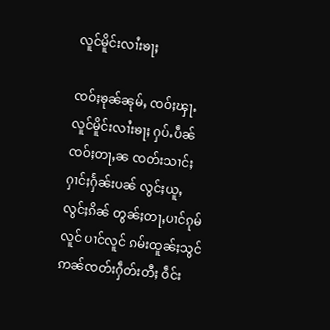လူင်မိူင်းလၢႆးၶႃႈ

ၸဝ်ႈၶုၼ်ၼုမ်ႇ ၸဝ်ႈၾႃႉလူင်မိူင်းလၢႆးၶႃႈ ႁပ်ႉပဵၼ်ၸဝ်ႈတႃႇၼ ၸတ်းသၢင်ႈႁၢင်ႈႁႅၼ်းပၼ် လွင်ႈယူႇလွင်ႈၵိၼ် တွၼ်ႈတႃႇပၢင်ၵုမ်လူင် ပၢင်လူင် ၵမ်းထူၼ်ႈသွင် ဢၼ်ၸတ်းႁဵတ်းတီႈ ဝဵင်း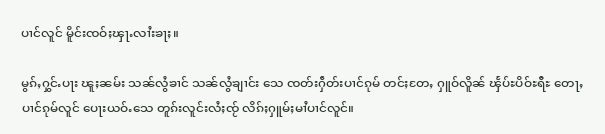ပၢင်လူင် မိူင်းၸဝ်ႈၾႃႉလၢႆးၶႃႈ။

မွၵ်ႇႁွင်ႉပႃး ၽူႈၼမ်း သၼ်လွႆၶၢင် သၼ်လွႆၶျၢင်း သေ ၸတ်းႁဵတ်းပၢင်ၵုမ် တင်ႈတႄႇ ႁူဝ်လိူၼ် ၾႅပ်ႊပိဝ်ႊရီႊ တေႃႇပၢင်ၵုမ်လူင် ပေႃးယဝ်ႉသေ တူၵ်းလူင်းလႆႈၸႂ် လိၵ်ႈႁူမ်ႈမၢႆပၢင်လူင်။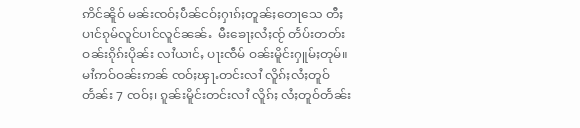ဢိင်ၼိူဝ် မၼ်းၸဝ်ႈပဵၼ်ငဝ်ႈႁၢၵ်ႈတူၼ်ႈတေႃသေ တီႈပၢင်ၵုမ်လူင်ပၢင်လူင်ၼၼ်ႉ  မီးၶေႃႈလႆႈၸႂ် တႅပ်းတတ်း ဝၼ်းၵိုၵ်းပိုၼ်း လၢႆယၢင်ႇ ပႃးၸဵမ် ဝၼ်းမိူင်းႁူမ်ႈတုမ်။ မၢႆဢဝ်ဝၼ်းဢၼ် ၸဝ်ႈၾႃႉတင်းလၢႆ လိူၵ်ႈလႆႈတူဝ်တႅၼ်း 7 ၸဝ်ႈ၊ ၵူၼ်းမိူင်းတင်းလၢႆ လိူၵ်ႈ လႆႈတူဝ်တႅၼ်း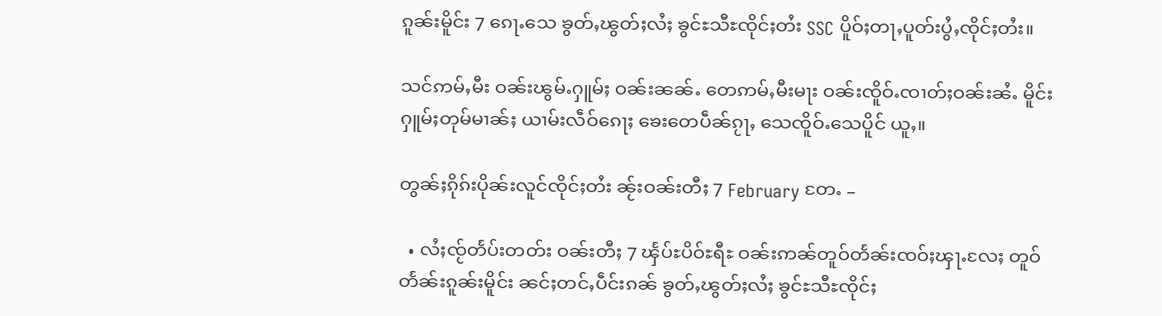ၵူၼ်းမိူင်း 7 ၵေႃႉသေ ၶွတ်ႇၽွတ်ႈလႆႈ ၶွင်ႊသီႊၸိုင်ႈတႆး SSC ပိူဝ်ႈတႃႇပူတ်းပွႆႇၸိုင်ႈတႆး။

သင်ဢမ်ႇမီး ဝၼ်းၽွမ်ႉႁူမ်ႈ ဝၼ်းၼၼ်ႉ တေဢမ်ႇမီးမႃး ဝၼ်းၸိူဝ်ႉၸၢတ်ႈဝၼ်းၼႆႉ မိူင်းႁူမ်ႈတုမ်မၢၼ်ႈ ယၢမ်းလဵဝ်ၵေႃႈ ၶေးတေပဵၼ်ၵႂႃႇ သေၸိူဝ်ႉသေပိူင် ယူႇ။

တွၼ်ႈၵိုၵ်းပိုၼ်းလူင်ၸိုင်ႈတႆး ၼႂ်းဝၼ်းတီႈ 7 February တႄႉ –

  • လႆႈၸႂ်တႅပ်းတတ်း ဝၼ်းတီႈ 7 ၾႅပ်ႊပိဝ်ႊရီႊ ဝၼ်းဢၼ်တူဝ်တႅၼ်းၸဝ်ႈၾႃႉလႄႈ တူဝ်တႅၼ်းၵူၼ်းမိူင်း ၼင်ႈတင်ႇပဵင်းၵၼ် ၶွတ်ႇၽွတ်ႈလႆႈ ၶွင်ႊသီႊၸိုင်ႈ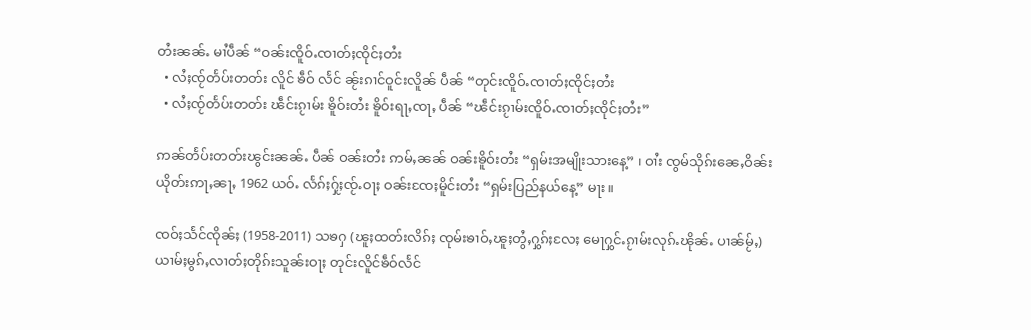တႆးၼၼ်ႉ မၢႆပဵၼ် “ဝၼ်းၸိူဝ်ႉၸၢတ်ႈၸိုင်ႈတႆး
  • လႆႈၸႂ်တႅပ်းတတ်း လိူင် ၶဵဝ် လႅင် ၼႂ်းၵၢင်ဝူင်းလိူၼ် ပဵၼ် “တုင်းၸိူဝ်ႉၸၢတ်ႈၸိုင်ႈတႆး
  • လႆႈၸႂ်တႅပ်းတတ်း ၽဵင်းၵႂၢမ်း ၶိူဝ်းတႆး ၶိူဝ်းရႃႇၸႃႇ ပဵၼ် “ၽဵင်းၵႂၢမ်းၸိူဝ်ႉၸၢတ်ႈၸိုင်ႈတႆး”

ဢၼ်တႅပ်းတတ်းၽွင်းၼၼ်ႉ ပဵၼ် ဝၼ်းတႆး ဢမ်ႇၼၼ် ဝၼ်းၶိူဝ်းတႆး “ရှမ်းအမျိုးသားနေ့” ၊ ဝၢႆး ၸွမ်သိုၵ်းၼေႇဝိၼ်း ယိုတ်းဢႃႇၼႃႇ 1962 ယဝ်ႉ လႅၵ်ႈႁႂ်ႈၸႂ်ႉဝႃႈ ဝၼ်းၸႄႈမိူင်းတႆး “ရှမ်းပြည်နယ်နေ့” မႃး။

ၸဝ်ႈသႅင်ၸိုၼ်ႈ (1958-2011) သၶႁ (ၽူႈထတ်းလိၵ်ႈ ၸုမ်းၶၢဝ်ႇၽူႈတွႆႇႁွၵ်ႈလႄႈ မေႃႁွင်ႉၵႂၢမ်းလုၵ်ႉၽိုၼ်ႉ ပၢၼ်မႂ်ႇ) ယၢမ်ႈမွၵ်ႇလၢတ်ႈတိုၵ်းသူၼ်းဝႃႈ တုင်းလိူင်ၶဵဝ်လႅင်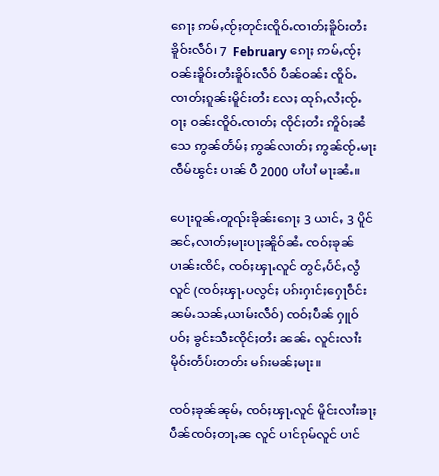ၵေႃႈ ဢမ်ႇၸႂ်ႈတုင်းၸိူဝ်ႉၸၢတ်ႈၶိူဝ်းတႆးၶိူဝ်းလဵဝ်၊ 7  February ၵေႃႈ ဢမ်ႇၸႂ်ႈဝၼ်းၶိူဝ်းတႆးၶိူဝ်းလဵဝ် ပဵၼ်ဝၼ်း ၸိူဝ်ႉၸၢတ်ႈၵူၼ်းမိူင်းတႆး လႄႈ ထုၵ်ႇလႆႈၸႂ်ႉဝႃႈ ဝၼ်းၸိူဝ်ႉၸၢတ်ႈ ၸိုင်ႈတႆး ဢိူဝ်ႈၼႆသေ ဢွၼ်တႅမ်ႈ ဢွၼ်လၢတ်ႈ ဢွၼ်ၸႂ်ႉမႃး ၸဵမ်ၽွင်း ပၢၼ် ပီ 2000 ပၢႆပၢႆ မႃးၼႆႉ။

ပေႃးဝူၼ်ႉတူၺ်းၶိုၼ်းၵေႃႈ 3 ယၢင်ႇ 3 ပိူင် ၼင်ႇလၢတ်ႈမႃးပႃႈၼိူဝ်ၼႆႉ ၸဝ်ႈၶုၼ်ပၢၼ်းၸိင်ႇ ၸဝ်ႈၾႃႉလူင် တွင်ႇပႅင်ႇလွႆလူင် (ၸဝ်ႈၾႃႉပလွင်ႈ ပၵ်းႁၢင်ႈႁေႃဝဵင်းၼမ်ႉသၼ်ႇယၢမ်းလဵဝ်) ၸဝ်ႈပဵၼ် ႁူဝ်ပဝ်ႈ ၶွင်ႊသီႊၸိုင်ႈတႆး ၼၼ်ႉ လူင်းလၢႆးမိုဝ်းတႅပ်းတတ်း မၵ်းမၼ်ႈမႃး။

ၸဝ်ႈၶုၼ်ၼုမ်ႇ ၸဝ်ႈၾႃႉလူင် မိူင်းလၢႆးၶႃႈ ပဵၼ်ၸဝ်ႈတႃႇၼ လူင် ပၢင်ၵုမ်လူင် ပၢင်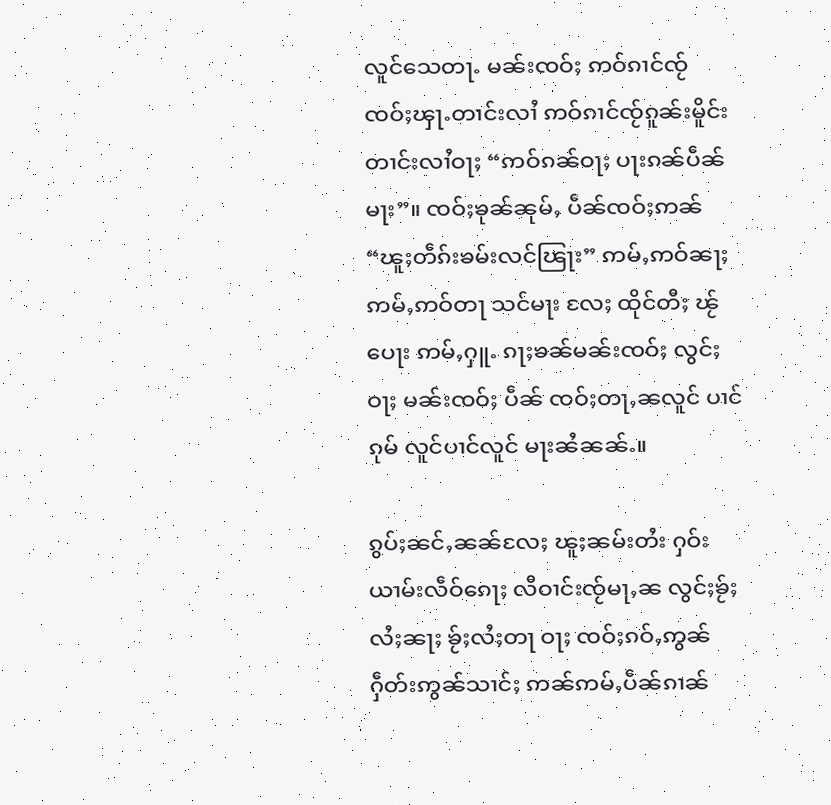လူင်သေတႃႉ မၼ်းၸဝ်ႈ ဢဝ်ၵၢင်ၸႂ် ၸဝ်ႈၾႃႉတၢင်းလၢႆ ဢဝ်ၵၢင်ၸႂ်ၵူၼ်းမိူင်းတၢင်းလၢႆဝႃႈ “ဢဝ်ၵၼ်ဝႃႈ ပႃးၵၼ်ပဵၼ်မႃး”။ ၸဝ်ႈၶုၼ်ၼုမ်ႇ ပဵၼ်ၸဝ်ႈဢၼ် “ၽူႈတဵၵ်းၶမ်းလင်ၽြႃး” ဢမ်ႇဢဝ်ၼႃႈ ဢမ်ႇဢဝ်တႃ သင်မႃး လႄႈ ထိုင်တီႈ ၽႂ်ပေႃး ဢမ်ႇႁူႉ ၵႃႈၶၼ်မၼ်းၸဝ်ႈ လွင်ႈဝႃႈ မၼ်းၸဝ်ႈ ပဵၼ် ၸဝ်ႈတႃႇၼလူင် ပၢင်ၵုမ် လူင်ပၢင်လူင် မႃးၼႆၼၼ်ႉ။

ၵွပ်ႈၼင်ႇၼၼ်လႄႈ ၽူႈၼမ်းတႆး ႁဝ်းယၢမ်းလဵဝ်ၵေႃႈ လီဝၢင်းၸႂ်မႃႇၼ လွင်ႈၶႂ်ႈလႆႈၼႃႈ ၶႂ်ႈလႆႈတႃ ဝႃႈ ၸဝ်ႈၵဝ်ႇဢွၼ်ႁဵတ်းဢွၼ်သၢင်ႈ ဢၼ်ဢမ်ႇပဵၼ်ၵၢၼ်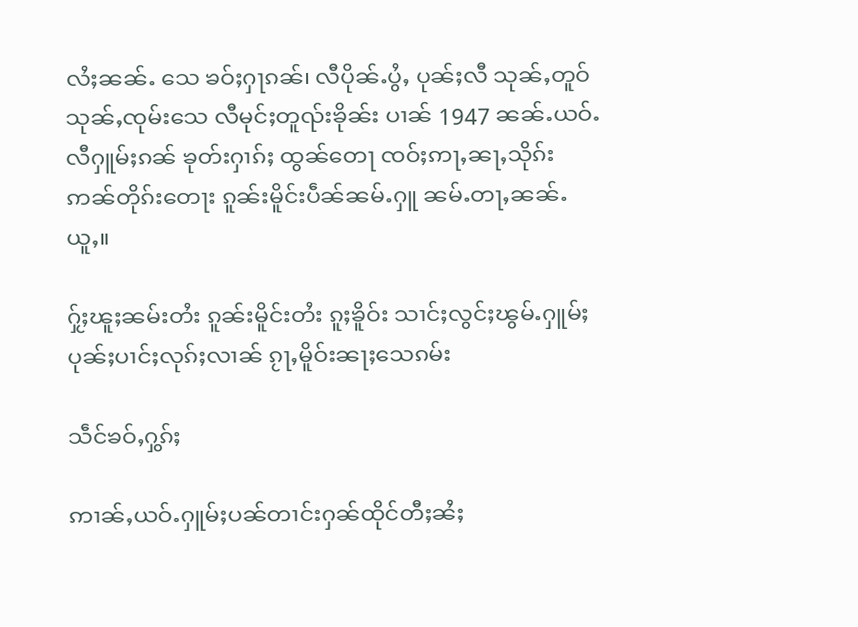လႆႈၼၼ်ႉ သေ ၶဝ်ႈႁႃၵၼ်၊ လီပိုၼ်ႉပွႆႇ ပုၼ်ႈလီ သုၼ်ႇတူဝ် သုၼ်ႇၸုမ်းသေ လီမုင်ႈတူၺ်းၶိုၼ်း ပၢၼ် 1947 ၼၼ်ႉယဝ်ႉ လီႁူမ်ႈၵၼ် ၶုတ်းႁၢၵ်ႈ ထွၼ်တေႃ ၸဝ်ႈဢႃႇၼႃႇသိုၵ်း ဢၼ်တိုၵ်းတေႃး ၵူၼ်းမိူင်းပဵၼ်ၼမ်ႉႁူ ၼမ်ႉတႃႇၼၼ်ႉယူႇ။

ႁႂ်ႈၽူႈၼမ်းတႆး ၵူၼ်းမိူင်းတႆး ၵူႈၶိူဝ်း သၢင်ႈလွင်ႈၽွမ်ႉႁူမ်ႈ ပုၼ်ႈပၢင်ႈလုၵ်ႈလၢၼ် ၵႂႃႇမိူဝ်းၼႃႈသေၵမ်း

သဵင်ၶဝ်ႇႁွၵ်ႈ

ဢၢၼ်ႇယဝ်ႉႁူမ်ႈပၼ်တၢင်းႁၼ်ထိုင်တီႈၼႆႈ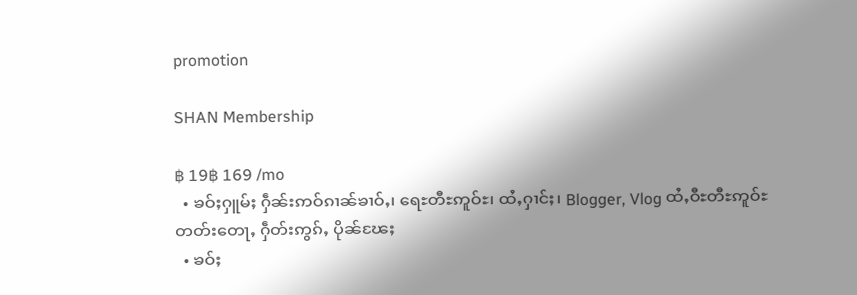promotion

SHAN Membership

฿ 19฿ 169 /mo
  • ၶဝ်ႈႁူမ်ႈ ႁဵၼ်းဢဝ်ၵၢၼ်ၶၢဝ်ႇ၊ ရေႊတီႊဢူဝ်ႊ၊ ထႆႇႁၢင်ႈ၊ Blogger, Vlog ထႆႇဝီႊတီႊဢူဝ်ႊ တတ်းတေႃႇ ႁဵတ်းဢွၵ်ႇ ပိုၼ်ၽႄႈ
  • ၶဝ်ႈ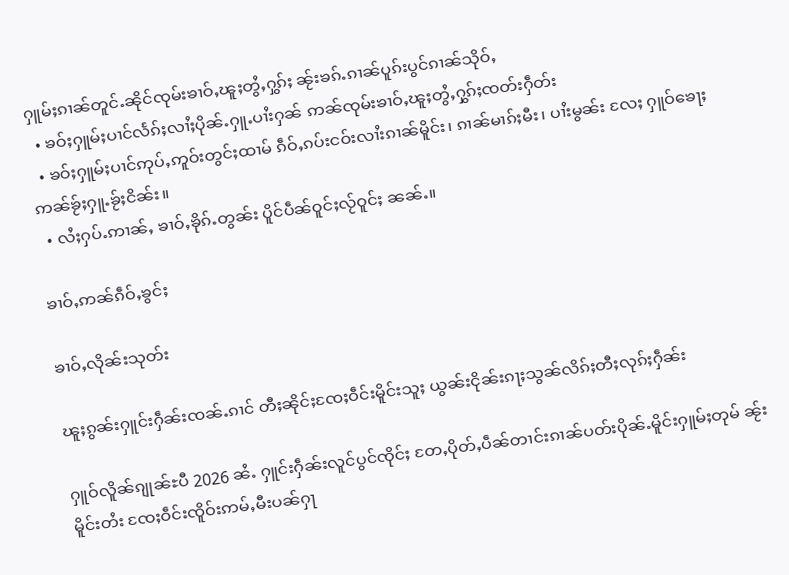ႁူမ်ႈၵၢၼ်တူင်ႉၼိုင်ၸုမ်းၶၢဝ်ႇၽူႈတွႆႇႁွၵ်ႈ ၼႂ်းၶၵ်ႉၵၢၼ်ပူၵ်းပွင်ၵၢၼ်သိုဝ်ႇ
  • ၶဝ်ႈႁူမ်ႈပၢင်လႅၵ်ႈလၢႆႈပိုၼ်ႉႁူႉပၢႆးႁၼ် ဢၼ်ၸုမ်းၶၢဝ်ႇၽူႈတွႆႇႁွၵ်ႈၸတ်းႁဵတ်း
  • ၶဝ်ႈႁူမ်ႈပၢင်ဢုပ်ႇဢူဝ်းတွင်ႈထၢမ် ၵဵဝ်ႇၵပ်းငဝ်းလၢႆးၵၢၼ်မိူင်း၊ ၵၢၼ်မၢၵ်ႈမီး၊ ပၢႆးမွၼ်း လႄႈ ႁူဝ်ၶေႃႈ ဢၼ်ၶႂ်ႈႁူႉၶႂ်ႈငိၼ်း။
  • လႆႈႁပ်ႉဢၢၼ်ႇ ၶၢဝ်ႇၶိုၵ်ႉတွၼ်း ပိူင်ပဵၼ်ဝူင်ႈလႂ်ဝူင်ႈ ၼၼ်ႉ။

ၶၢဝ်ႇဢၼ်ၵဵဝ်ႇၶွင်ႈ

ၶၢဝ်ႇလိုၼ်းသုတ်း

ၽူႈၵွၼ်းႁူင်းႁဵၼ်းၸၼ်ႉၵၢင် တီႈၼိုင်ႈၸႄႈဝဵင်းမိူင်းသူႈ ယွၼ်းငိုၼ်းၵႃႈသွၼ်လိၵ်ႈတီႈလုၵ်ႈႁဵၼ်း

ႁူဝ်လိူၼ်ၵျုၼ်ႊပီ 2026 ၼႆႉ ႁူင်းႁဵၼ်းလူင်ပွင်ၸိုင်ႈ တႄႇပိုတ်ႇပဵၼ်တၢင်းၵၢၼ်ပတ်းပိုၼ်ႉမိူင်းႁူမ်ႈတုမ် ၼႂ်းမိူင်းတႆး ၸႄႈဝဵင်းၸိူဝ်းဢမ်ႇမီးပၼ်ႁႃ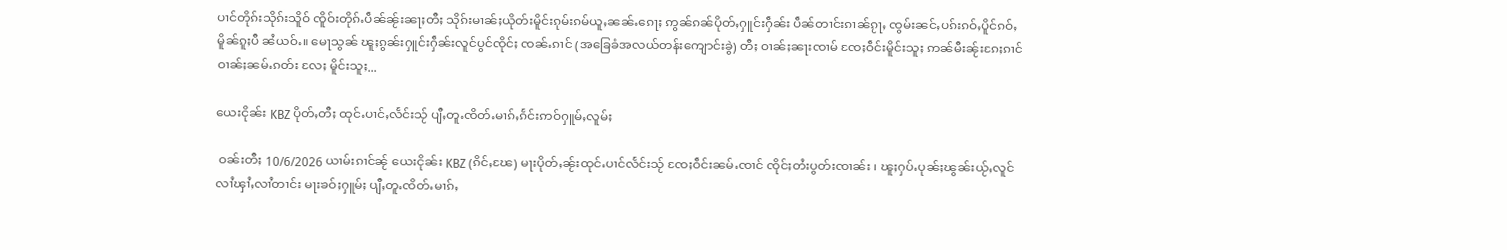ပၢင်တိုၵ်းသိုၵ်းသိူဝ် ၸိူဝ်းတိုၵ်ႉပဵၼ်ၼႂ်းၼႃႈတီႈ သိုၵ်းမၢၼ်ႈယိုတ်းမိူင်းၵုမ်းၵမ်ယူႇၼၼ်ႉၵေႃႈ ဢွၼ်ၵၼ်ပိုတ်ႇႁူင်းႁဵၼ်း ပဵၼ်တၢင်းၵၢၼ်ၵႂႃႇ ၸွမ်းၼင်ႇပၵ်းၵဝ်ႇပိူင်ၵဝ်ႇ မိူၼ်ၵူႈပီ ၼႆယဝ်ႉ။ မေႃသွၼ် ၽူႈၵွၼ်းႁူင်းႁဵၼ်းလူင်ပွင်ၸိုင်ႈ ၸၼ်ႉၵၢင် (အခြေခံအလယ်တန်းကျောင်းခွဲ) တီႈ ဝၢၼ်ႈၼႃးၸၢမ် ၸႄႈဝဵင်းမိူင်းသူႈ ဢၼ်မီးၼႂ်းၵႄႈၵၢင်ဝၢၼ်ႈၼမ်ႉၵတ်း လႄႈ မိူင်းသူႈ...

ယေးငိုၼ်း KBZ ပိုတ်ႇတီႈ ထုင်ႉပၢင်ႇလႅင်းသႂ် ပျီႇတူႉၸိတ်ႉမၢၵ်ႇၵႅင်းဢဝ်ႁူမ်ႇလူမ်ႈ

 ဝၼ်းတီႈ 10/6/2026 ယၢမ်းၵၢင်ၼႂ် ယေးငိုၼ်း KBZ (ၵိင်ႇၽႄ) မႃးပိုတ်ႇၼႂ်းထုင်ႉပၢင်လႅင်းသႂ် ၸႄႈဝဵင်းၼမ်ႉၸၢင် ၸိုင်ႈတႆးပွတ်းၸၢၼ်း ၊ ၽူႈႁပ်ႉပုၼ်ႈၽွၼ်းယႂ်ႇလူင် လၢႆၾၢႆႇလၢႆတၢင်း မႃးၶဝ်ႈႁူမ်ႈ ပျီႇတူႉၸိတ်ႉမၢၵ်ႇ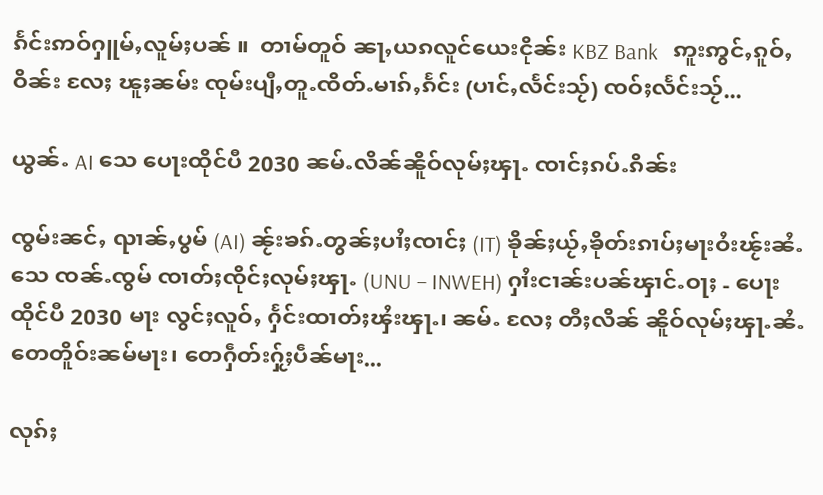ၵႅင်းဢဝ်ႁူမ်ႇလူမ်ႈပၼ် ။  တၢမ်တူဝ် ၼႃႇယၵလူင်ယေးငိုၼ်း KBZ Bank   ဢူးဢွင်ႇၵူဝ်ႇဝိၼ်း လႄႈ ၽူႈၼမ်း ၸုမ်းပျီႇတူႉၸိတ်ႉမၢၵ်ႇၵႅင်း (ပၢင်ႇလႅင်းသႂ်) ၸဝ်ႈလႅင်းသႂ်...

ယွၼ်ႉ AI သေ ပေႃးထိုင်ပီ 2030 ၼမ်ႉလိၼ်ၼိူဝ်လုမ်ႈၾႃႉ ၸၢင်ႈၵပ်ႉၵိၼ်း

ၸွမ်းၼင်ႇ ၺၢၼ်ႇပွမ် (AI) ၼႂ်းၶၵ်ႉတွၼ်ႈပၢႆႈၸၢင်ႈ (IT) ၶိုၼ်ႈယႂ်ႇၶိုတ်းၵၢပ်ႈမႃးဝႆးၽႂ်းၼႆႉသေ ၸၼ်ႉၸွမ် ၸၢတ်ႈၸိုင်ႈလုမ်ႈၾႃႉ (UNU – INWEH) ႁၢႆးငၢၼ်းပၼ်ၾၢင်ႉဝႃႈ - ပေႃးထိုင်ပီ 2030 မႃး လွင်ႈလူဝ်ႇ ႁႅင်းထၢတ်ႈၾႆးၾႃႉ၊ ၼမ်ႉ လႄႈ တီႈလိၼ် ၼိူဝ်လုမ်ႈၾႃႉၼႆႉ တေတိူဝ်းၼမ်မႃး၊ တေႁဵတ်းႁႂ်ႈပဵၼ်မႃး...

လုၵ်ႈ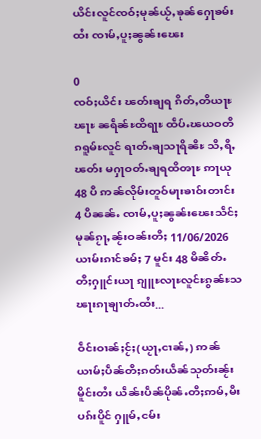ယိင်းလူင်ၸဝ်ႈမုၼ်ယႂ်ႇၶုၼ်ႁေႃၶမ်းထႆး ၸၢမ်ႇပူႈၼွၼ်းၽေး

0
ၸဝ်ႈယိင်း ၽတ်းၶျရ ၵိတ်ႇတိယႃႊၽႃႊ ၼရဵၼ်ႊထိရႃႊ ထဵပ်ႉၽယဝတီ ၵရူမ်ႊလူင် ရၢတ်ႉၶျသႃရိၼီႊ သီႇရီႇၽတ်း မႁႃဝတ်ႉၶျရထိၻႃႊ ဢႃယု 48 ပီ ဢၼ်လိုမ်းတူဝ်မႃးၶၢဝ်းတၢင်း 4 ပီၼၼ်ႉ ၸၢမ်ႇပူႈၼွၼ်းၽေးသဵင်ႈမုၼ်ၵႂႃႇၼႂ်းဝၼ်းတီႈ 11/06/2026 ယၢမ်းၵၢင်ၶမ်ႈ 7 မူင်း 48 မိၼိတ်ႉ တီႈႁူင်းယႃ ၵျူႊလႃႊလူင်ႊၵွၼ်ႊသၽႃးၵႃၶျၢတ်ႉထႆး...

ဝဵင်းဝၢၼ်ႈငႂ်ႈ(ယႂႃႇငၢၼ်ႇ) ဢၼ်ယၢမ်ႈပဵၼ်တီႈၵတ်းယဵၼ်သုတ်းၼႂ်းမိူင်းတႆး ယဵၼ်းပဵၼ်ပိုၼ်ႉတီႈဢမ်ႇမီးပၵ်းပိူင် ႁူမ်ႇငမ်း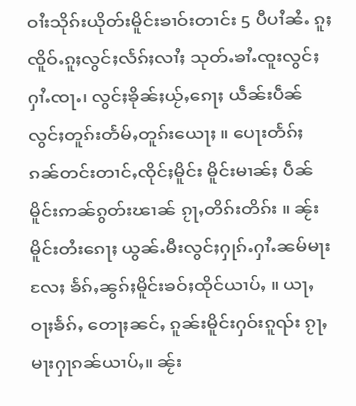ဝၢႆးသိုၵ်းယိုတ်းမိူင်းၶၢဝ်းတၢင်း 5 ပီပၢႆၼႆႉ ၵူႈၸိူဝ်ႉၵူႈလွင်ႈလႅၵ်ႈလၢႆႈ သုတ်ႉၶၢႆႉၸူးလွင်ႈႁၢႆႉၸႃႉ၊ လွင်ႈၶိုၼ်ႈယႂ်ႇၵေႃႈ ယဵၼ်းပဵၼ်လွင်ႈတူၵ်းတႅမ်ႇတူၵ်းယေႃႈ ။ ပေႃးတႅၵ်ႈၵၼ်တင်းတၢင်ႇၸိုင်ႈမိူင်း မိူင်းမၢၼ်ႈ ပဵၼ်မိူင်းဢၼ်ၵွတ်းၽၢၼ် ၵႂႃႇတိၵ်းတိၵ်း ။ ၼႂ်းမိူင်းတႆးၵေႃႈ ယွၼ်ႉမီးလွင်ႈႁုၵ်ႉႁၢႆႉၼမ်မႃးလႄႈ ၶႅၵ်ႇၼွၵ်ႈမိူင်းၶဝ်ႈထိုင်ယၢပ်ႇ ။ ယႃႇဝႃႈၶႅၵ်ႇ တေႃႈၼင်ႇ ၵူၼ်းမိူင်းႁဝ်းၵူၺ်း ၵႂႃႇမႃးႁႃၵၼ်ယၢပ်ႇ။ ၼႂ်း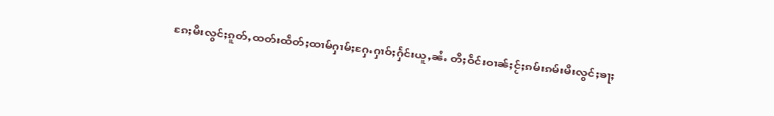ၵႄႈမီးလွင်ႈၵူတ်ႇထတ်းထဵတ်ႈထၢမ်ႁၢမ်ႈႁႄႉႁၢဝ်ႈႁႅင်းယူႇၼႆႉ တီႈဝဵင်းဝၢၼ်ႈငႂ်ႈၵမ်းၵမ်းမီးလွင်ႈၶႃႈ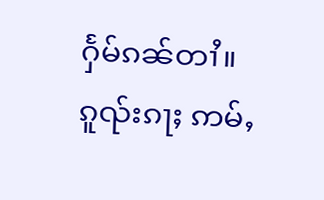ႁႅမ်ၵၼ်တၢႆ။ ၵူၺ်းၵႃႈ ဢမ်ႇ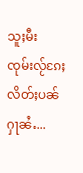သူႈမီးၸုမ်းလႂ်ၵႄႈလိတ်ႈပၼ်ႁႃၼႆႉ...